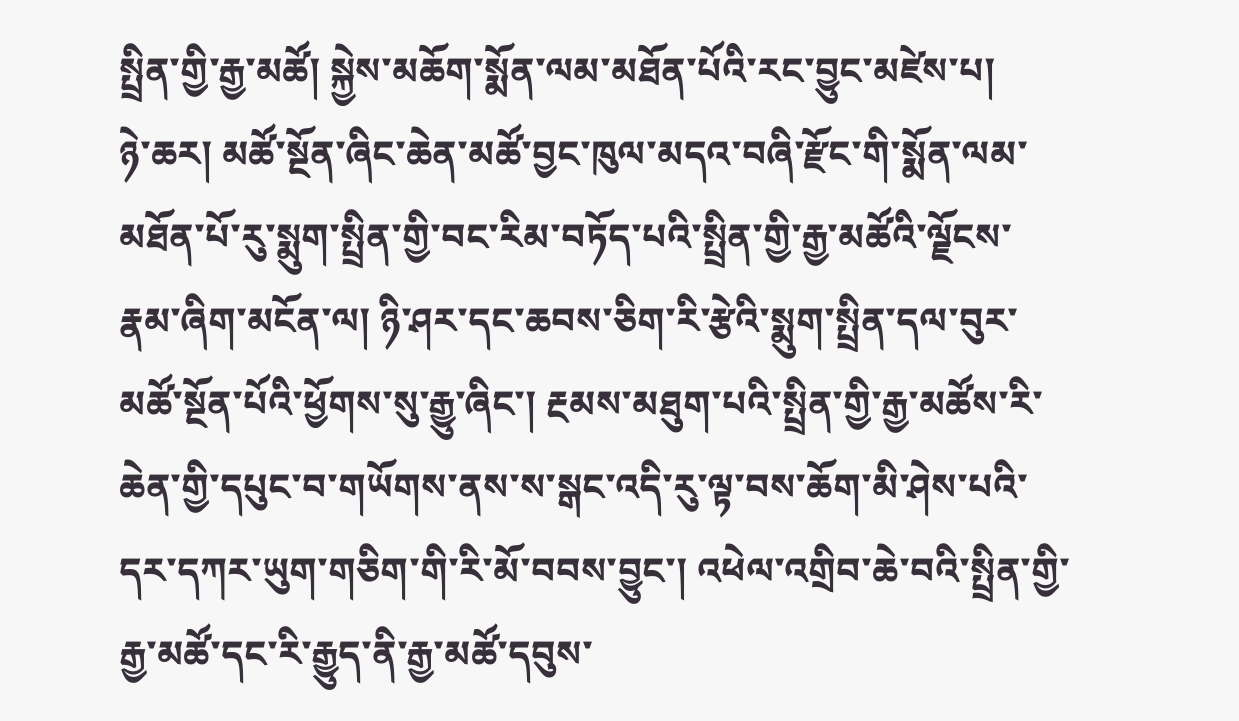སྤྲིན་གྱི་རྒྱ་མཚོ། སྐྱེས་མཆོག་སྨོན་ལམ་མཐོན་པོའི་རང་བྱུང་མཛེས་པ།
ཉེ་ཆར། མཚོ་སྔོན་ཞིང་ཆེན་མཚོ་བྱང་ཁུལ་མདའ་བཞི་རྫོང་གི་སྨོན་ལམ་མཐོན་པོ་རུ་སྨུག་སྤྲིན་གྱི་བང་རིམ་བཏོད་པའི་སྤྲིན་གྱི་རྒྱ་མཚོའི་ལྗོངས་རྣམ་ཞིག་མངོན་ལ། ཉི་ཤར་དང་ཆབས་ཅིག་རི་རྩེའི་སྨུག་སྤྲིན་དལ་བུར་མཚོ་སྔོན་པོའི་ཕྱོགས་སུ་རྒྱུ་ཞིང་། རྔམས་མཐུག་པའི་སྤྲིན་གྱི་རྒྱ་མཚོས་རི་ཆེན་གྱི་དཔུང་བ་གཡོགས་ནས་ས་སྒང་འདི་རུ་ལྟ་བས་ཆོག་མི་ཤེས་པའི་དར་དཀར་ཡུག་གཅིག་གི་རི་མོ་བབས་བྱུང་། འཕེལ་འགྲིབ་ཆེ་བའི་སྤྲིན་གྱི་རྒྱ་མཚོ་དང་རི་རྒྱུད་ནི་རྒྱ་མཚོ་དབུས་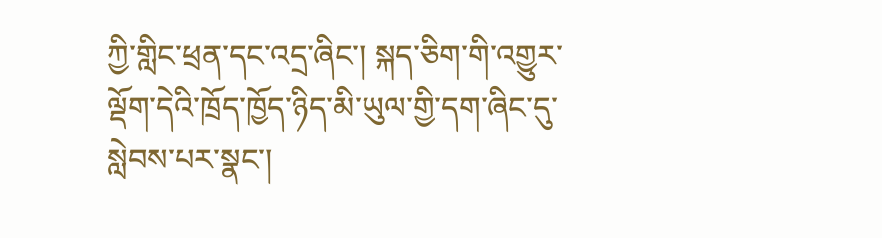ཀྱི་གླིང་ཕྲན་དང་འདྲ་ཞིང་། སྐད་ཅིག་གི་འགྱུར་ལྡོག་དེའི་ཁྲོད་ཁྱོད་ཉིད་མི་ཡུལ་གྱི་དག་ཞིང་དུ་སླེབས་པར་སྣང་།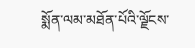སྨོན་ལམ་མཐོན་པོའི་ལྗོངས་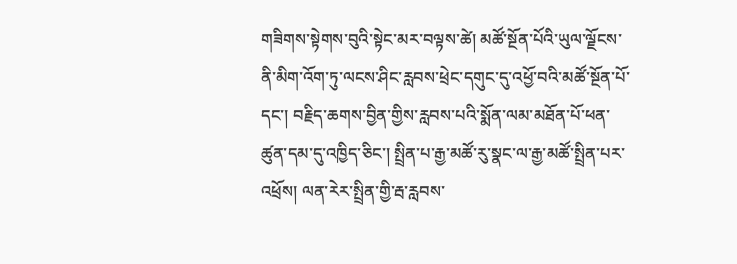གཟིགས་སྟེགས་བུའི་སྟེང་མར་བལྟས་ཚེ། མཚོ་སྔོན་པོའི་ཡུལ་ལྗོངས་ནི་མིག་འོག་ཏུ་ལངས་ཤིང་རླབས་ཕྲེང་དགུང་དུ་འཕྱོ་བའི་མཚོ་སྔོན་པོ་དང་། བརྗིད་ཆགས་བྱིན་གྱིས་རླབས་པའི་སྨོན་ལམ་མཐོན་པོ་ཕན་ཚུན་དམ་དུ་འཁྱིད་ཅིང་། སྤྲིན་པ་རྒྱ་མཚོ་རུ་སྣང་ལ་རྒྱ་མཚོ་སྤྲིན་པར་འཕྲོས། ལན་རེར་སྤྲིན་གྱི་རྦ་རླབས་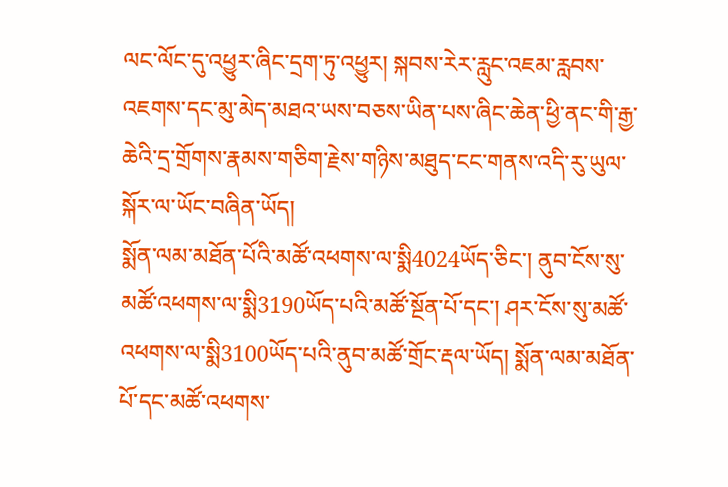ལང་ལོང་དུ་འཕྱུར་ཞིང་དྲག་ཏུ་འཕྱུར། སྐབས་རེར་རླུང་འཇམ་རླབས་འཇགས་དང་མུ་མེད་མཐའ་ཡས་བཅས་ཡིན་པས་ཞིང་ཆེན་ཕྱི་ནང་གི་རྒྱ་ཆེའི་དྲ་གྲོགས་རྣམས་གཅིག་རྗེས་གཉིས་མཐུད་ངང་གནས་འདི་རུ་ཡུལ་སྐོར་ལ་ཡོང་བཞིན་ཡོད།
སྨོན་ལམ་མཐོན་པོའི་མཚོ་འཕགས་ལ་སྨི4024ཡོད་ཅིང་། ནུབ་ངོས་སུ་མཚོ་འཕགས་ལ་སྨི3190ཡོད་པའི་མཚོ་སྔོན་པོ་དང་། ཤར་ངོས་སུ་མཚོ་འཕགས་ལ་སྨི3100ཡོད་པའི་ནུབ་མཚོ་གྲོང་རྡལ་ཡོད། སྨོན་ལམ་མཐོན་པོ་དང་མཚོ་འཕགས་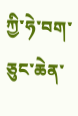ཀྱི་ཧེ་བག་ཅུང་ཆེན་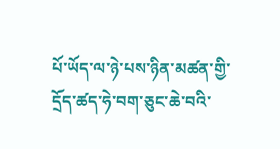པོ་ཡོད་ལ་ཉེ་པས་ཉིན་མཚན་གྱི་དྲོད་ཚད་ཧེ་བག་ཅུང་ཆེ་བའི་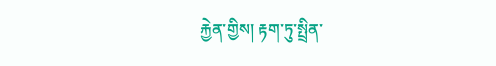རྐྱེན་གྱིས། རྟག་ཏུ་སྤྲིན་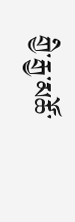གྱི་རྒྱ་མཚོ་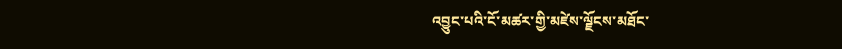འབྱུང་པའི་ངོ་མཚར་གྱི་མཛེས་ལྗོངས་མཐོང་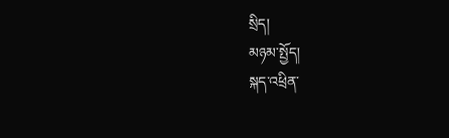སྲིད།
མཉམ་སྤྱོད།
སྐད་འཕྲིན་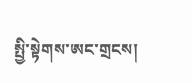སྤྱི་སྟེགས་ཨང་གྲངས།